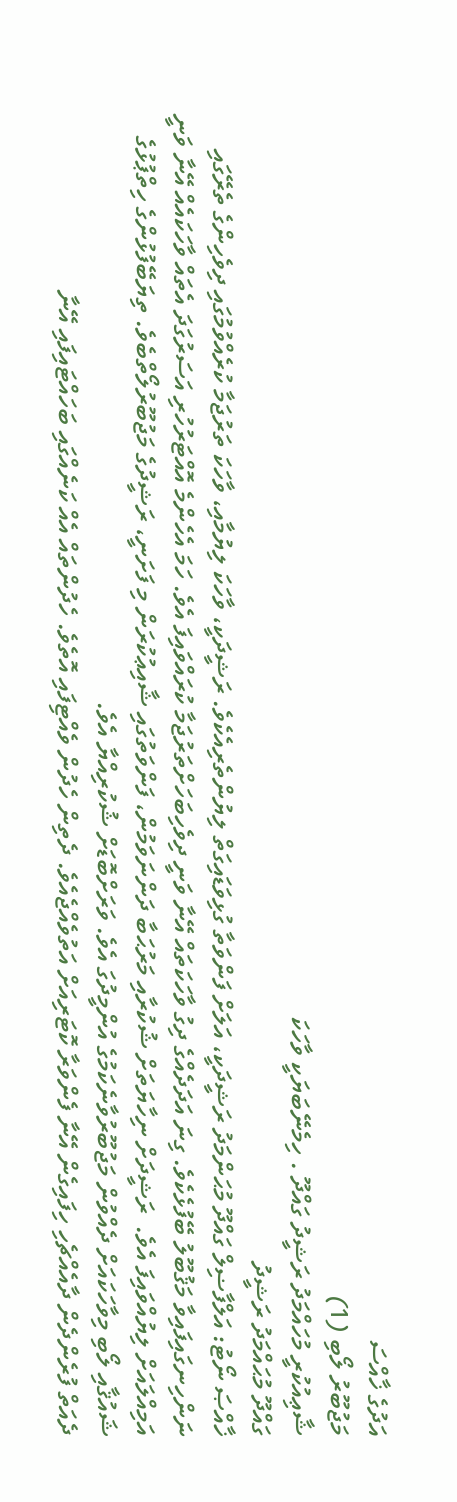އަދުގެ ޚާއްސަ
މަޖުބޫރު ލޯބި (1)
ޝާޢިއުކުރީ މުހައްމަދު ރަޝީދު ގައްދޫ . ހިމެނޭބަޔަކީ ވާހަކަ
ގައްދޫ މުޙައްމަދު ރަޝީދު
ޚާއްޞަ ނޯޓު: އަލްފާޟިލް ގައްދޫ މުޙަންމަދު ރަޝީދަކީ، އަލަށް ފަންވަތާ ގުޅިވަޑައިގަތް ލިޔުންތެރިއެކެވެ. ރަޝީދަކީ، ވާހަކަ ލިޔުމާއި، ވާހަކަ ތަރުޖަމާ ކުރެއްވުމުގައި ދިވެހިންގެ ތެރޭގައި ނަންހިނގައިފައިވާ މަޤުބޫލު ބޭފުޅެކެވެ. ގިނަ އަދަދެއްގެ ދިގު ވާހަކަތައް އޭނާ ވަނީ ދިވެހިބަހަށްތަރުޖަމާ ކުރައްވައިފަ އެވެ. ހަމަ އެހެންމެ އޮއްޓަރުހުރި އަސަރުގަދަ އެތައް ވާހަކައެއް އޭނާ ވަނީ އަމިއްލައަށް ލިޔުއްވައިފަ އެވެ.  ރަޝީދަށް ނިހާޔަތަށް ޝުކުރާއި މަރުޙަބާ ދަންނަވަމުން، ފަންވަތުގައި ޝާއިޢުކުރަން މި ފަށަނީ، ރަޝީދުގެ މަޖުބޫރުލޯތްބެވެ. ތިޔަބޭފުޅުންގެ ހިތްޕުޅުގެ ޝައުޤާއި ލޯބި މިވާހަކައަށް ދެއްވުން މަޖުބޫރުވާނެކަމުގެ އުންމީދުގަ އެވެ. ވަރަށްބޮޑަށް ޝުކުރިއްޔާ އެވެ.
ދެއަތް ފުރެންދެން ދާއެއްޗެހި ހިފައިގެން އޭނާ ފެންވަރާ ކޮޓަރިއަށް އަތުވެއްޖެއެވެ. ދެތިން ހެދުން ވެއްޓިފައި އޮތެވެ. ހެދުންތައް އެއް ކަނެއްގައި ބަހައްޓައިފައި އޭނާ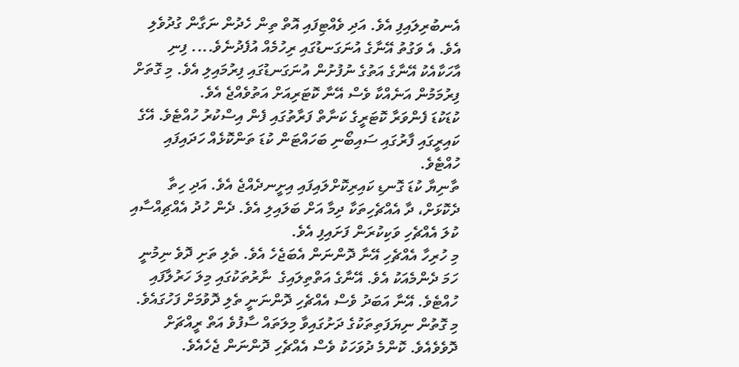އެނބުރިލައިފި އެވެ. އަދި ވެއްޓިފައި އޮތް ތިން ހެދުން ނަގާން ގުދުވެލި އެވެ. އެ ވަގުތު އޭނާގެ އުނަގަނޑުގައި ރިހުމެއް އުފެދުނެވެ.... ފިނި އާހަކާއެކު އޭނާގެ އަތުގެ ނުފުށުން އުނަގަނޑުގައި ފިރުމައިލި އެވެ. މި ގޮތަށް ފިރުމަމުން އަނެއްކާ ވެސް އޭނާ ކޮޓަރިއަށް އަތުވެއްޖެ އެވެ.
ކުޑަކުޑަ ފެންވަރާ ކޮޓަރީގެ ކަނާތް ފަރާތުގައި ފެން އިސްކުރު ހުއްޓެވެ. އޭގެ ކައިރީގައި ފާރުގައި ސައިބޯނި ބަހައްޓަން ކުޑަ ތަންކޮޅެއް ހަދައިފައި ހުއްޓެވެ.
ތާނިޔާ ކުޑަ ގޮނޑި ކައިރިކޮށްލައިފައި އިށީނދެއްޖެ އެވެ. އަދި ހިތާ ދެކޮޅަށް، ދާ އެއްޗެހިތަކާ ދިމާ އަށް ބަލައިލި އެވެ. ދެން ހުދު އެއްޗިއްސާއި ކުލަ އެއްޗެހި ވަކިކުރަން ފަށައިފި އެވެ.
މި ހުރިހާ އެއްޗެހި އޭނާ ދޮންނަން އެބަޖެހެ އެވެ. ތެލި ތަށި ދޮވެ ނިމުނީ ހަމަ ދެންމެއަކު އެވެ. އޭނާގެ އަތްތިލައިގެ  ނާރުތަކުގައި މިލަ ހަރުލާފައި ހުއްޓެވެ. އޭނާ އަބަދު ވެސް އެއްޗެހި ދޮންނަނީ ތެލި ދޮވުމަށް ފަހުގައެވެ. މި ގޮތުން ނިޔަފަތިތަކުގެ ދަށުގައިވާ މިލަތައް ސާފުވެ އަތް ރީއްޗަށް ދޮވެވެއެވެ. ކޮންމެ ދުވަހަކު ވެސް އެއްޗެހި ދޮންނަން ޖެހެއެވެ.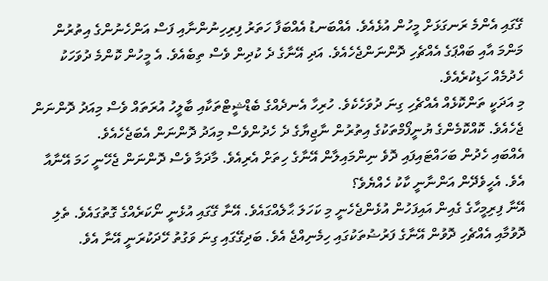ގޭގައި އެންމެ ރަނގަޅަށް މީހުން އުޅެއެވެ. އެއްބަނޑު އެއްބަފާ ހަތަރު ފިރިހިނުންނާއި ފަސް އަންހެނުންގެ އިތުރުން މަންމަ އާއި ބައްޕަގެ އެއްޗެހި ދޮންނަންޖެހެއެވެ. އަދި އޭނާގެ ދެ ކުދިން ވެސް ތިބެއެވެ. އެ މީހުން ކޮންމެ ދުވަހަކު ހެދުމެއް ހަޑިކުރެއެވެ.
މި އަދަކީ ތަންކޮޅެއް އެއްޗެހި ގިނަ ދުވަހެކެވެ. ހުރިހާ އެނދެއްގެ ބެޑްޝީޓްތަކާއި ބާލީހު އުރަތައް ވެސް މިއަދު ދޮންނަން ޖެހެއެވެ. ކޮއްކޮމެންގެ ޔުނީފޯމްތަކުގެ އިތުރުން ނާޖިޔާގެ ދެ ހެދުންވެސް މިއަދު ދޮންނަން އެބަޖެހެއެވެ.
އެއްބައި ހެދުން ބަހައްޓައިފައި ދޮވެ ނިންމައިލާން އޭނާގެ ހިތަށް އެރިއެވެ. މާދަމާ ވެސް ދޮންނަން ޖެހޭނީ ހަމަ އޭނާއާ އެވެ. އެހީވެދޭން އަންނާނީ ކާކު ހެއްޔެވެ؟
އޭނާ ފިރިމީހާގެ ގެއިން އައިފަހުން އުޅެންޖެހެނީ މި ކަހަލަ ޙާލެއްގައެވެ. އޭނާ ގޭގައި އުޅެނީ ނޯކަރެއްގެ ގޮތުގައެވެ. ތެލި ދޮވުމާއި އެއްޗެހި ދޮވުން އޭނާގެ ފަރުޟުތަކުގައި ހިމެނިއްޖެ އެވެ. ބަދިގޭގައި ގިނަ ވަގުތު ހޭދަކުރަނީ އޭނާ އެވެ.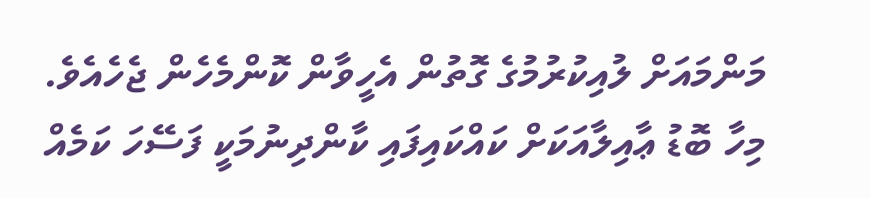މަންމައަށް ލުއިކުރުމުގެ ގޮތުން އެހީވާން ކޮންމެހެން ޖެހެއެވެ. މިހާ ބޮޑު ޢާއިލާއަކަށް ކައްކައިފައި ކާންދިނުމަކީ ފަސޭހަ ކަމެއް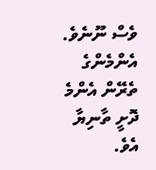ވެސް ނޫނެވެ.
އެންމެންގެ ތެރޭން އެންމެ ދޮށީ ތާނިޔާ އެވެ.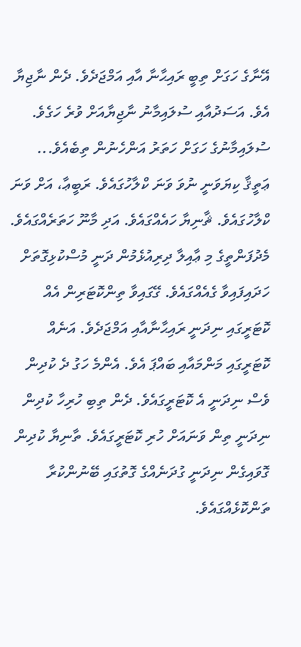އޭނާގެ ހަގަށް ތިބީ ރައިޙާނާ އާއި އަމްޖަދެވެ. ދެން ނާޖިޔާ އެވެ. އަސަދުއާއި ސުލައިމާނު ނާޖިޔާއަށް ވުރެ ހަގެވެ. ސުލައިމާނުގެ ހަގަށް ހަތަރު އަންހެނުން ތިބެއެވެ... ޢަތީޤާ ކިޔަވަނީ ނުވަ ވަނަ ކްލާހުގައެވެ. ރަބީޢާ، އަށް ވަނަ ކްލާހުގައެވެ. ޘާނިޔާ ހައެއްގައެވެ. އަދި މާނޫ ހަތަރެއްގައެވެ. މެދުފަންތީގެ މި ޢާއިލާ ދިރިއުޅެމުން ދަނީ މުސްކުޅިގޮތަށް ހަދައިފައިވާ ގެއެއްގައެވެ. ގޭގައިވާ ތިންކޮޓަރިން އެއް ކޮޓަރީގައި ނިދަނީ ރައިޙާނާއާއި އަމްޖަދެވެ. އަނެއް ކޮޓަރީގައި މަންމައާއި ބައްޕަ އެވެ. އެންމެ ހަގު ދެ ކުދިން ވެސް ނިދަނީ އެ ކޮޓަރީގައެވެ. ދެން ތިބި ހުރިހާ ކުދިން ނިދަނީ ތިން ވަނައަށް ހުރި ކޮޓަރީގައެވެ. ތާނިޔާ ކުދިން ގޮވައިގެން ނިދަނީ ގުދަނެއްގެ ގޮތުގައި ބޭނުންކުރާ ތަންކޮޅެއްގައެވެ.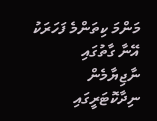މަންމަ ކިތަންމެ ފަހަރަކު އޭނާ ގާތުގައި ނާޖިޔާމެން ނިދާކޮޓަރީގައި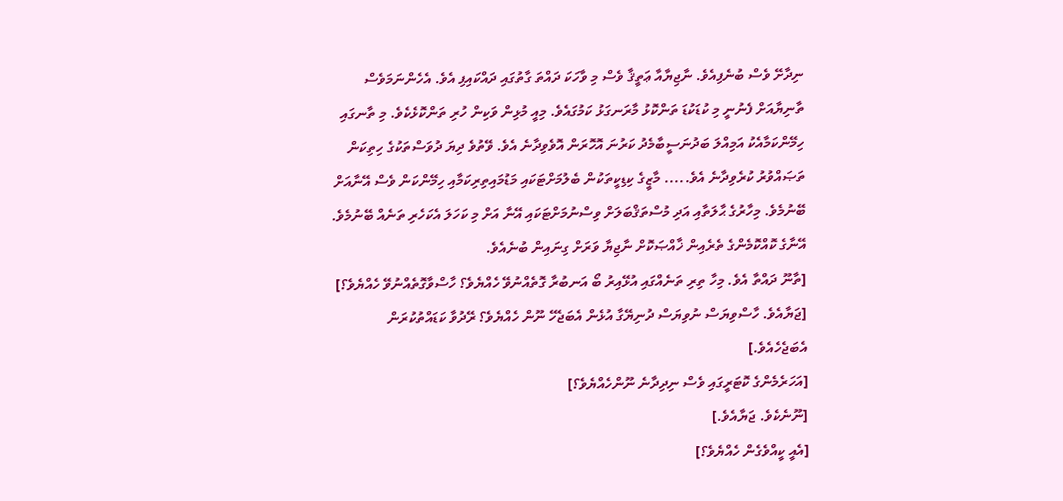ނިދާށޭ ވެސް ބުނެފިއެވެ. ނާޖިޔާއާ ޢަތީޤާ ވެސް މި ވާހަކަ ދައްތަ ގާތުގައި ދައްކައިފި އެވެ. އެހެންނަމަވެސް ތާނިޔާއަށް ފެނުނީ މި ކުޑަކުޑަ ތަންކޮޅު މާރަނގަޅު ކަމުގައެވެ. މިއީ މުޅިން ވަކިން ހުރި ތަންކޮޅެކެވެ. މި ތާނގައި ހިމޭންކަމާއެކު އަމިއްލަ ބަދުނަސީބާމެދު ކަރުނަ އޮހޮރަން އޮވެވިދާނެ އެވެ. ވޭތުވެ ދިޔަ ދުވަސްތަކުގެ ހިތިކަން ތަޞައްވުރު ކުރެވިދާނެ އެވެ..... މާޒީގެ ކިޑިކީތަކުން ބެލުމަށްޓަކައި މަޑުމައިތިރިކަމާއި ހިމޭންކަން ވެސް އޭނާއަށް ބޭނުމެވެ. މިހާރުގެ ޙާލަތާއި އަދި މުސްތަޤްބަލަށް ވިސްނުމަށްޓަކައި އޭނާ އަށް މި ކަހަލަ އެކަހެރި ތަނެއް ބޭނުމެވެ. އޭނާގެ ކޮއްކޮމެންގެ ތެރެއިން ޚާއްޞަކޮށް ނާޖިޔާ ވަރަށް ގިނައިން ބުނެއެވެ.
[ތާނޫ ދައްތާ އެވެ. މިހާ ތިރި ތަނެއްގައި އުޅޭއިރު ބޯ އަނބުރާ ގޮތެއްނުވޭ ހެއްޔެވެ؟ ހާސްވާގޮތެއްނުވޭ ހެއްޔެވެ؟]
[ޖަޔާއެވެ. ހާސްވިޔަސް ނުވިޔަސް ދުނިޔޭގާ އުޅެން އެބަޖެހޭ ނޫން ހެއްޔެވެ؟ ރޭދުވާ ކަޑައްތުކުރަން އެބަޖެހެއެވެ.]
[އަހަރެމެންގެ ކޮޓަރީގައި ވެސް ނިދިދާނެ ނޫންހެއްޔެވެ؟]
[ނޫނެކެވެ. ޖަޔާއެވެ.]
[އެއީ ކީއްވެގެން ހެއްޔެވެ؟]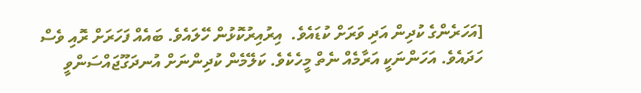[އަހަރެންގެ ކުދިން އަދި ވަރަށް ކުޑައެވެ.  އިރުއިރުކޮޅުން ހޭލައެވެ. ބައެއް ފަހަރަށް ރޮއި ވެސް ހަދައެވެ. އަހަންނަކީ އަރާމެއް ނެތް މީހެކެވެ. ކަލޭމެން ކުދިންނަށް އުނދަގޫޖައްސަންވީ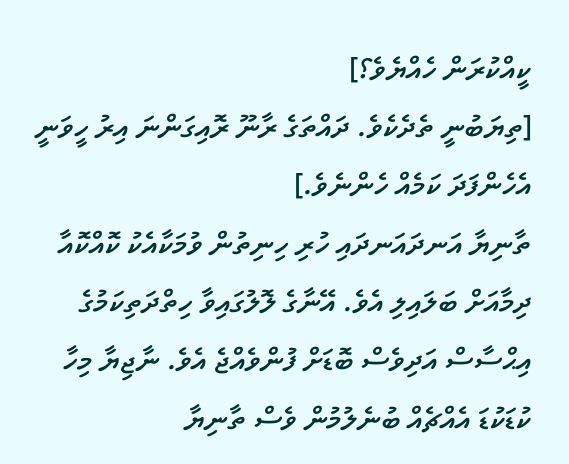ކީއްކުރަން ހެއްޔެވެ؟]
[ތިޔަބުނީ ތެދެކެވެ. ދައްތަގެ ރާނޫ ރޮއިގަންނަ އިރު ހީވަނީ އެހެންފަދަ ކަމެއް ހެންނެވެ.]
ތާނިޔާ އަނދައަނދައި ހުރި ހިނިތުން ވުމަކާއެކު ކޮއްކޮއާ ދިމާއަށް ބަލައިލި އެވެ. އޭނާގެ ލޮލުގައިވާ ހިތްދަތިކަމުގެ އިޙްސާސް އަދިވެސް ބޮޑަށް ފުންވެއްޖެ އެވެ. ނާޖިޔާ މިހާ ކުޑަކުޑަ އެއްޗެއް ބުނެލުމުން ވެސް ތާނިޔާ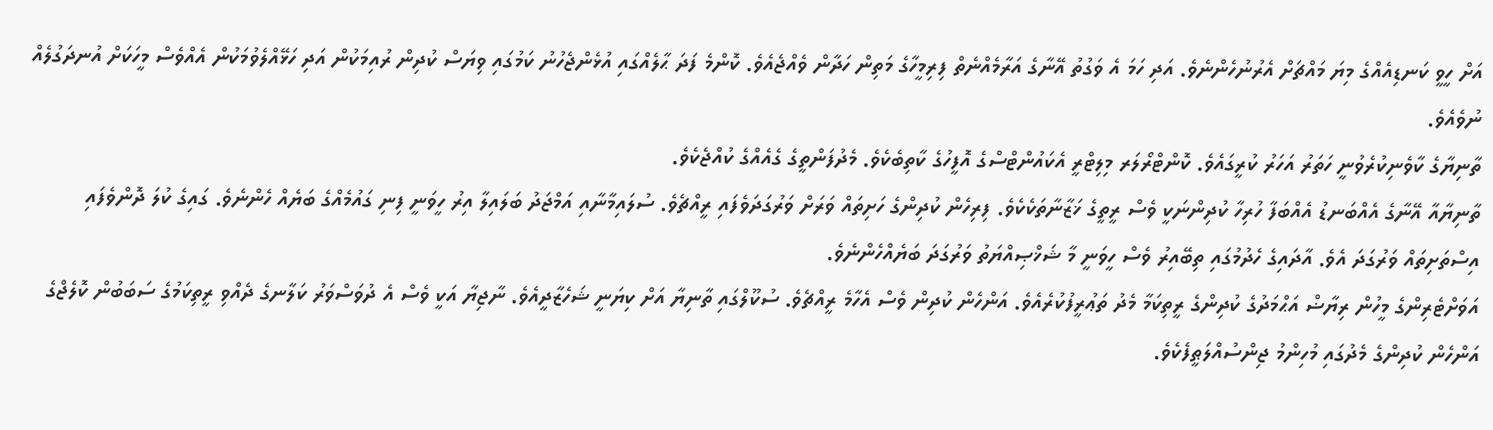އަށް ހީވީ ކަނޑިއެއްގެ މިޔަ މައްޗަށް އެރުނުހެންނެވެ. އަދި ހަމަ އެ ވަގުތު އޭނާގެ އަރާމެއްނެތް ފިރިމީހާގެ މަތިން ހަދާން ވެއްޖެއެވެ. ކޮންމެ ފަދަ ޙާލެއްގައި އުޅެންޖެހުނު ކަމުގައި ވިޔަސް ކުދިން ރުއިމަކުން އަދި ހަޅޭއްލެވުމަކުން އެއްވެސް މީހަކަށް އުނދަގުލެއް ނުވެއެވެ.
ތާނިޔާގެ ކާވެނިކުރެވުނީ ހަތަރު އަހަރު ކުރީގައެވެ. ކޮންޓްރޯލަރ މިލިޓްރީ އެކައުންޓްސްގެ އޮފީހުގެ ކާތިބެކެވެ. މެދުފަންތީގެ ގެއެއްގެ ކުއްޖެކެވެ.
ތާނިޔާއާ އޭނާގެ އެއްބަނޑު އެއްބަފާ ހުރިހާ ކުދިންނަކީ ވެސް ރީތީގެ ޚަޒާނާތަކެކެވެ. ފިރިހެން ކުދިންގެ ހަށިތައް ވަރަށް ވަރުގަދަވެފައި ރީއްޗެވެ. ސުލައިމާނާއި އަމްޖަދު ބަލައިލާ އިރު ހީވަނީ ފިނި ގައުމެއްގެ ބަޔެއް ހެންނެވެ. ގައިގެ ކުލަ ދޮންވެފައި އިސްތަށިތައް ވަރުގަދަ އެވެ. އާދައިގެ ހެދުމުގައި ތިބޭއިރު ވެސް ހީވަނީ މާ ޝަޚްޞިއްޔަތު ވަރުގަދަ ބަޔެއްހެންނެވެ.
އަވަށްޓެރިންގެ މީހުން ރިޔާޟް އަޙްމަދުގެ ކުދިންގެ ރީތިކަމާ މެދު ތަޢުރީފުކުރެއެވެ. އަންހެން ކުދިން ވެސް އެހާމެ ރީއްޗެވެ. ސުކޫލްގައި ތާނިޔާ އަށް ކިޔަނީ ޝަހެޒާދީއެވެ. ނާޖިޔާ އަކީ ވެސް އެ ދުވަސްވަރު ކަލާނގެ ދެއްވި ރީތިކަމުގެ ސަބަބުން ކޮލެޖްގެ އަންހެން ކުދިންގެ މެދުގައި މުހިންމު ޖިންސުއްލަޠީފެކެވެ.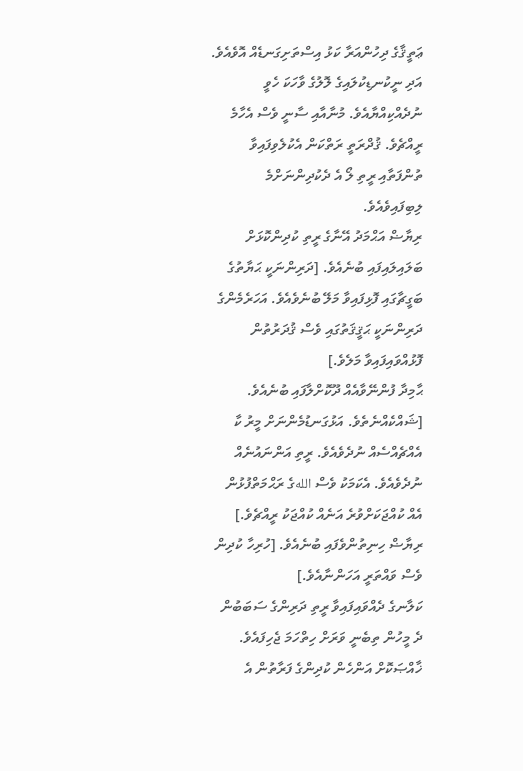ޢަތީޤާގެ ދިހުންއަރާ ކަޅު އިސްތަށިގަނޑެއް އޮވެއެވެ. އަދި ނީކުނޑިކުލައިގެ ލޮލުގެ ވާހަކަ ހެވީ ނުދެއްކިއްޔާއެވެ. މުނާއާއި ސާނީ ވެސް އެހާމެ ރީއްޗެވެ. ޤުދްރަތީ ރަތްކަން އެކުލެވިފައިވާ ތުންފަތާއި ރީތި ލޯ އެ ދެކުދިންނަށްމެ ލިބިފައިވެއެވެ.
ރިޔާޟް އަޙްމަދު އޭނާގެ ރީތި ކުދިންކޮޅަށް ބަލައިލައިފައި ބުނެއެވެ. [ދަރިންނަކީ ޙަޔާތުގެ ބަގީޗާގައި ފޮޅިފައިވާ މަލޭ ބުނެވެއެވެ. އަހަރެމެންގެ ދަރިންނަކީ ޙަޤީޤަތުގައި ވެސް ޤުދަރުތުން ފޮޅުއްވައިފައިވާ މަލެވެ.]
ޙާމިދާ ފުންނޭވާއެއް ދޫކޮށްލާފައި ބުނެއެވެ.
[ޝައްކެއްނެތެވެ. އަޅުގަނޑުމެންނަށް މީރު ކާ އެއްޗެއްސެއް ނުދެވެއެވެ. ރީތި އަންނައުނެއް ނުދެވެއެވެ. އެކަމަކު ވެސް اللهގެ ރަޙްމަތްފުޅުން އެއް ކުއްޖަކަށްވުރެ އަނެއް ކުއްޖަކު ރީއްޗެވެ.]
ރިޔާޟް ހިނިތުންވެފައި ބުނެއެވެ. [ހުރިހާ ކުދިން ވެސް ވައްތަރީ އަހަންނާއެވެ.]
ކަލާނގެ ދެއްވައިފައިވާ ރީތި ދަރިންގެ ސަބަބުން ދެ މީހުން ތިބެނީ ވަރަށް ހިތްހަމަ ޖެހިފައެވެ. ޚާއްޞަކޮށް އަންހެން ކުދިންގެ ފަރާތުން އެ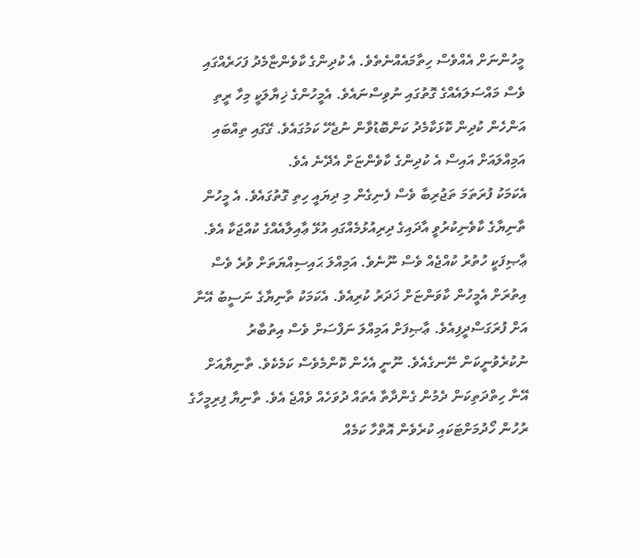މީހުންނަށް އެއްވެސް ހިތާމައެއްނެތެވެ. އެ ކުދިންގެ ކާވެންޏާމެދު ފަހަރެއްގައި ވެސް މައްސަލައެއްގެ ގޮތުގައި ނުވިސްނައެވެ. އެމީހުންގެ ޚިޔާލަކީ މިހާ ރީތި އަންހެން ކުދިން ކޮޅަކާމެދު ކަންބޮޑުވާން ނުޖެހޭ ކަމުގައެވެ. ގޭގައި ތިއްބައި އަމިއްލައަށް އައިސް އެ ކުދިންގެ ކާވެންޏަށް އެދޭނެ އެވެ.
އެކަމަކު ފުރަތަމަ ތަޖުރިބާ ވެސް ފެނިގެން މި ދިޔައީ ހިތި ގޮތުގައެވެ. އެ މީހުން ތާނިޔާގެ ކާވެނިކުރުވީ އާދައިގެ ދިރިއުޅުމެއްގައި އުޅޭ ޢާއިލާއެއްގެ ކުއްޖަކާ އެވެ. ޢާޞިފަކީ ހުތުރު ކުއްޖެއް ވެސް ނޫނެވެ. އަމިއްލަ ޙައިސިއްޔަތަށް ވުރެ ވެސް އިތުރަށް އެމީހުން ކާވަންޏަށް ޚަދަރު ކުރިއެވެ. އެކަމަކު ތާނިޔާގެ ނަސީބު އޭނާ އަށް ފުރަގަސްދީފިއެވެ. ޢާޞިފަށް އަމިއްލަ ނަފްސަށް ވެސް އިތުބާރު ނުކުރެވުނީކަން ނޭނގެއެވެ. ނޫނީ އެހެން ކޮންމެވެސް ކަމެކެވެ. ތާނިޔާއަށް އޭނާ ހިތްދަތިކަން ދެމުން ގެންދާތާ އެތައް ދުވަހެއް ވެއްޖެ އެވެ. ތާނިޔާ ފިރިމީހާގެ ރުހުން ހޯދުމަށްޓަކައި ކުރެވެން އޮތްހާ ކަމެއް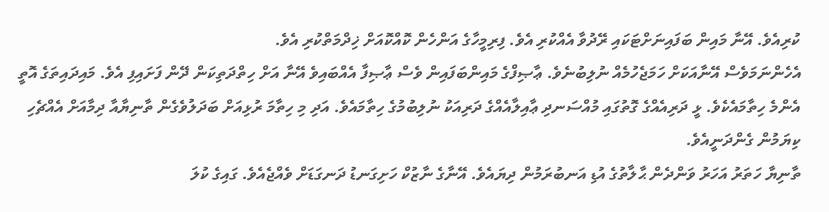ކުރިއެވެ. އޭނާ މައިން ބަފައިނަށްޓަކައި ރޭދުވާ އެއްކުރި އެވެ. ފިރިމީހާގެ އަންހެން ކޮއްކޮއަށް ޚިދްމަތްކުރި އެވެ.
އެހެންނަމަވެސް އޭނާއަކަށް ހަމަޖެހުމެއް ނުލިބުނެވެ. ޢާޞިފްގެ މައިންބަފައިން ވެސް ޢާޞިފާ އެއްބައިވެ އޭނާ އަށް ހިތްދަތިކަން ދޭން ފަށައިފި އެވެ. މައިދައިތަގެ އޮތީ އެންމެ ހިތާމައެކެވެ. ޅީ ދަރިއެއްގެ ގޮތުގައި މުއްސަނދި ޢާއިލާއެއްގެ ދަރިއަކު ނުލިބުމުގެ ހިތާމައެވެ. އަދި މި ހިތާމަ ރުޅިއަށް ބަދަލުވެގެން ތާނިޔާއާ ދިމާއަށް އެއްޗެހި ކިޔަމުން ގެންދަނީއެވެ.
ތާނިޔާ ހަތަރު އަހަރު ވަންދެން ޙާލާތުގެ އުޑި އަނބުރަމުން ދިޔައެވެ. އޭނާގެ ނާޒުކް ހަށިގަނޑު ދަނގަޑަށް ވެއްޖެއެވެ. ގައިގެ ކުލަ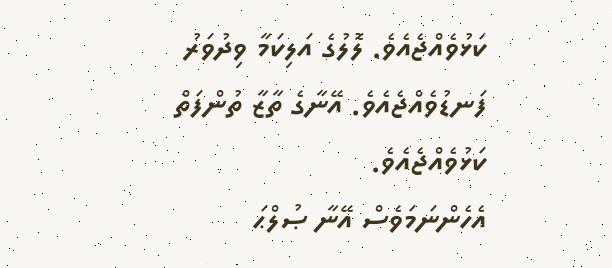ކަޅުވެއްޖެއެވެ. ލޮލުގެ އަލިކަމާ ވިދުވަރު ފަނޑުވެއްޖެއެވެ. އޭނާގެ ތާޒާ ތުންފަތް ކަޅުވެއްޖެއެވެ.
އެހެންނަމަވެސް އޭނާ ޞުލްޙަ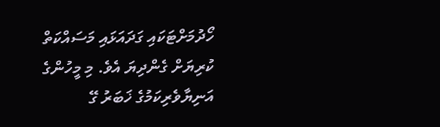ހޯދުމަށްޓަކައި ގަދައަޅައި މަސައްކަތް ކުރިޔަށް ގެންދިޔަ އެވެ. މި މީހުންގެ އަނިޔާވެރިކަމުގެ ޚަބަރު ގޭ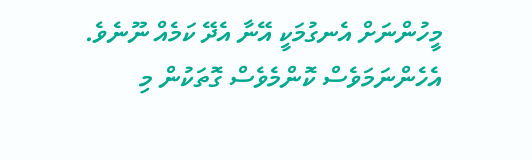މީހުންނަށް އެނގުމަކީ އޭނާ އެދޭ ކަމެއް ނޫނެވެ. އެހެންނަމަވެސް ކޮންމެވެސް ގޮތަކުން މި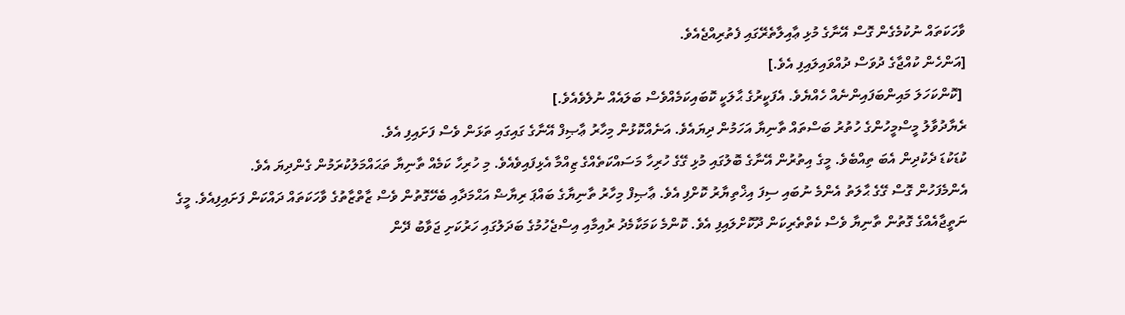ވާހަކަތައް ނުކުމެގެން ގޮސް އޭނާގެ މުޅި ޢާއިލާތެރޭގައި ފެތުރިއްޖެއެވެ.
[އަންހެން ކުއްޖާގެ ދުވަސް ދުއްވައިލައިފި އެވެ.]
 [ކޮންކަހަލަ މައިންބަފައިންނެއް ހެއްޔެވެ. އެފަކީރުގެ ޙާލަކީ ކޮބައިކަމެއްވެސް ބަލައެއް ނުލެވެއެވެ.]
ރެޔާދުވާލު މީސްމީހުންގެ ހުތުރު ބަސްތައް ތާނިޔާ އަހަމުން ދިޔައެވެ. އަނެއްކޮޅުން މިހާރު ޢާޞިފް އޭނާގެ ގައިގައި ތަޅަން ވެސް ފަށައިފި އެވެ.
ކުޑަކުޑަ ދެކުދިން އެބަ ތިއްބެވެ. މީގެ އިތުރުން އޭނާގެ ބޮލުގައި މުޅި ގޭގެ ހުރިހާ މަސައްކަތެއްގެ ޒިއްމާ އެޅިފައިވެއެވެ. މި ހުރިހާ ކަމެއް ތާނިޔާ ތަޙައްމަލުކުރަމުން ގެންދިޔަ އެވެ.
އެންމެފަހުން ގޮސް ގޭގެ ޙާލަތު އެންމެ ނުބައި ސިފަ އިޚްތިޔާރު ކޮށްފި އެވެ. ޢާޞިފް މިހާރު ތާނިޔާގެ ބައްޕަ ރިޔާޟް އަޙްމަދާއި ބެހޭގޮތުން ވެސް ޒާތްޒާތުގެ ވާހަކަތައް ދައްކަން ފަށައިފިއެވެ. މީގެ ނަތީޖާއެއްގެ ގޮތުން ތާނިޔާ ވެސް ކެތްތެރިކަން ދޫކޮށްލައިފި އެވެ. ކޮންމެ ކަމަކާމެދު ރުއިމާއި އިސްޖެހުމުގެ ބަދަލުގައި ހަރުކަށި ޖަވާބު ދޭން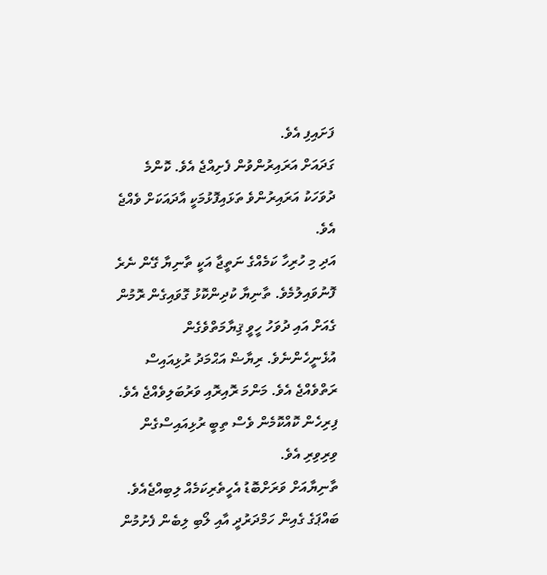ފަށައިފި އެވެ.
ގަދައަށް އަރައިރުންވުން ފެށިއްޖެ އެވެ. ކޮންމެ ދުވަހަކު އަރައިރުންވެ ތަޅައިފޮޅުމަކީ އާދައަކަށް ވެއްޖެ އެވެ.
އަދި މި ހުރިހާ ކަމެއްގެ ނަތީޖާ އަކީ ތާނިޔާ ގޭން ނެރެ ފޮނުވައިލުމެވެ. ތާނިޔާ ކުދިންކޮޅު ގޮވައިގެން ރޮމުން ގެއަށް އައި ދުވަހު ހީވީ ޤިޔާމަތްވެގެން އުޅެނީހެންނެވެ. ރިޔާޟް އަޙްމަދު ރުޅިއައިސް ރަތްވެއްޖެ އެވެ. މަންމަ ރޮއިރޮއި ވަރުބަލިވެއްޖެ އެވެ. ފިރިހެން ކޮއްކޮމެން ވެސް ތިބީ ރުޅިއައިސްގެން ވިރިވިރި އެވެ.
ތާނިޔާއަށް ވަރަށްބޮޑު އެހީތެރިކަމެއް ލިބިއްޖެއެވެ. ބައްޕަގެ ގެއިން ހަމްދަރުދީ އާއި ލޯބި ލިބެން ފެށުމުން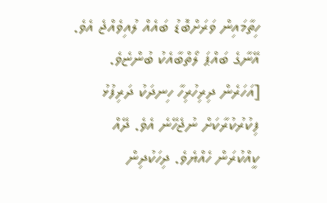ހިތާމައިން ވަރަށްބޮޑު ބައެއް ލުއިވެއްޖެ އެވެ. އޭނާގެ ބައްޕަ ލޯތްބާއެކު ބުންޏެވެ.
[އަހަރެން ދިރިހުރިހާ ހިނދަކު ދަރިފުޅު ފިކުރުކުރާކަށް ނުޖެހޭނެ އެވެ. ދޭއް ކީއްކުރަން ހެއްޔެވެ. ދިހަކުދިން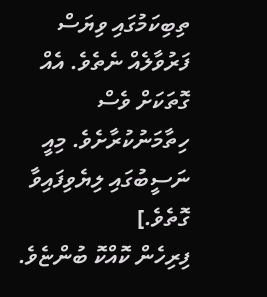ތިބިކަމުގައި ވިޔަސް ފަރުވާލެއް ނެތެވެ. އެއް ގޮތަކަށް ވެސް ހިތާމަނުކުރާށެވެ. މިއީ ނަސީބުގައި ލިޔެވިފައިވާ ގޮތެވެ.]
ފިރިހެން ކޮއްކޮ ބުންޏެވެ.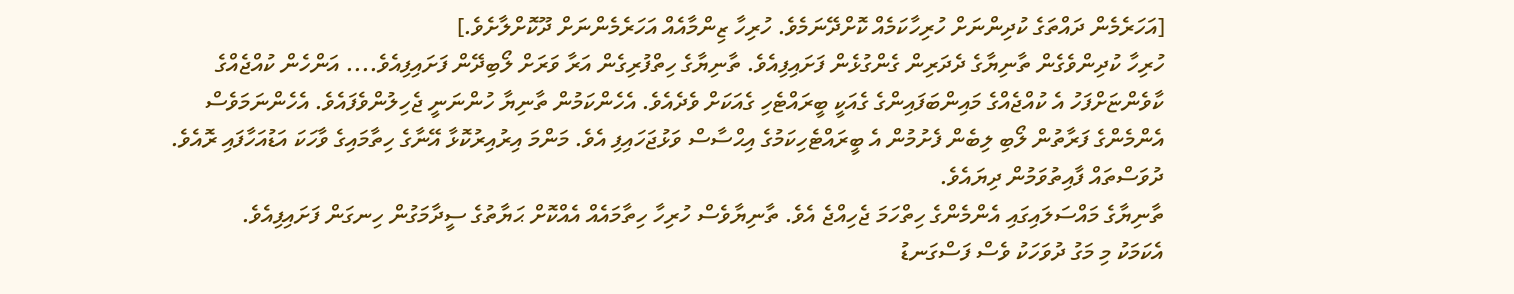[އަހަރެމެން ދައްތަގެ ކުދިންނަށް ހުރިހާކަމެއް ކޮށްދޭނަމެވެ. ހުރިހާ ޒިންމާއެއް އަހަރެމެންނަށް ދޫކޮށްލާށެވެ.]
ހުރިހާ ކުދިންވެގެން ތާނިޔާގެ ދެދަރިން ގެންގުޅެން ފަށައިފިއެވެ. ތާނިޔާގެ ހިތްފުރިގެން އަރާ ވަރަށް ލޯބިދޭން ފަށައިފިއެވެ.... އަންހެން ކުއްޖެއްގެ ކާވެންޏަށްފަހު އެ ކުއްޖެއްގެ މައިންބަފައިންގެ ގެއަކީ ބީރައްޓެހި ގެއަކަށް ވެދެއެވެ. އެހެންކަމުން ތާނިޔާ ހުންނަނީ ޖެހިލުންވެފައެވެ. އެހެންނަމަވެސް އެންމެންގެ ފަރާތުން ލޯބި ލިބެން ފެށުމުން އެ ބީރައްޓެހިކަމުގެ އިޙްސާސް ވަޅުޖަހައިފި އެވެ. މަންމަ އިރުއިރުކޮޅާ އޭނާގެ ހިތާމައިގެ ވާހަކަ އަޑުއަހާފައި ރޮއެވެ.
ދުވަސްތައް ފާއިތުވަމުން ދިޔައެވެ.
ތާނިޔާގެ މައްސަލައިގައި އެންމެންގެ ހިތްހަމަ ޖެހިއްޖެ އެވެ. ތާނިޔާވެސް ހުރިހާ ހިތާމައެއް އެއްކޮށް ޙަޔާތުގެ ސީދާމަގުން ހިނގަން ފަށައިފިއެވެ.
އެކަމަކު މި މަގު ދުވަހަކު ވެސް ފަސްގަނޑު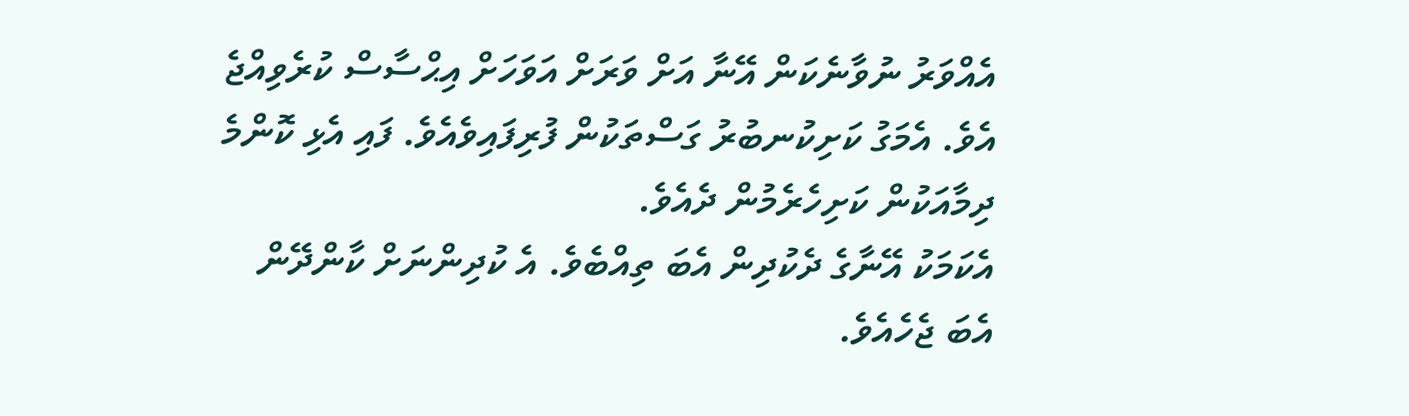އެއްވަރު ނުވާނެކަން އޭނާ އަށް ވަރަށް އަވަހަށް އިޙްސާސް ކުރެވިއްޖެ އެވެ. އެމަގު ކަށިކުނބުރު ގަސްތަކުން ފުރިފައިވެއެވެ. ފައި އެޅި ކޮންމެ ދިމާއަކުން ކަށިހެރެމުން ދެއެވެ.
އެކަމަކު އޭނާގެ ދެކުދިން އެބަ ތިއްބެވެ. އެ ކުދިންނަށް ކާންދޭން އެބަ ޖެހެއެވެ.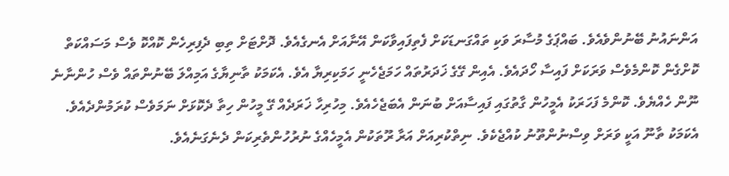އަންނައުނު ބޭނުންވެއެވެ. ބައްޕަގެ މުސާރަ ވަކި ތައްގަނޑަކަށް ފެތިފައިވާކަން އޭނާއަށް އެނގެއެވެ. ދޮށްޓަށް ތިބި ދެފިރިހެން ކޮއްކޮ ވެސް މަސައްކަތް ކޮށްގެން ކޮންމެވެސް ވަރަކަށް ފައިސާ ހޯދައެވެ. އެއިން ގޭގެ ޚަދަރުތައް ހަމަޖެހެނީ ހަމަކިރިޔާ އެވެ. އެކަމަކު ތާނިޔާގެ އަމިއްލަ ބޭނުންތައް ވެސް ހުންނާނެ ނޫން ހެއްޔެވެ. ކޮންމެ ފަހަރަކު އެމީހުން ގާތުގައި ފައިސާއަށް ބުނަން އެބަޖެހެއެވެ. މިހުރިހާ ޚަރަދެއް ގޭ މީހުން ހިތާ ދެކޮޅަށް ނަމަވެސް ކުރަމުންދެއެވެ. އެކަމަކު ތާނޫ އަކީ ވަރަށް ވިސްނުންތޫނު ކުއްޖެކެވެ. ނިތްކުރިއަށް އަރާ ރޫތަކުން އެމީހެއްގެ ނުރުހުންތެރިކަން ދެނެގަނެއެވެ.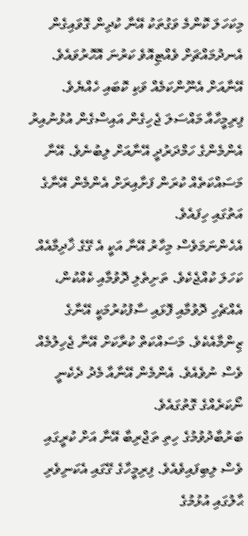މިކަހަލަ ކޮންމެ ވަގުތަކު އޭނާ ކުދިން ގޮވައިގެން އެނދުމައްޗަށް ވެއްޓިއޮވެ ކަރުނަ އޮހޮރުވައެވެ. އޭނާއަށް އެނޫންކަމެއް ވަކި ކޮބައި ހެއްޔެވެ.
ފިރިމީހާއާ މައްސަލަ ޖެހިގެން އައިސްގެން އުޅުނުއިރު އެންމެންގެ ހަމްދަރުދީ އޭނާއަށް ލިބުނެވެ. އޭނާ މަސައްކަތެއް ކުރަން ފަށާއިރަށް އެންމެން އޭނާގެ އަތުގައި ހިފައެވެ.
އެހެންނަމަވެސް މިހާރު އޭނާ އަކީ އެ ގޭގެ ޚާދިމާއެއް ކަހަލަ ކުއްޖެކެވެ. ތަށިތެލި ދޮވުމާއި ކެއްކުން، އެއްޗެހި ދޮވުމާއި ފޮޅައި ސާފުކުރުމަކީ އޭނާގެ ޒިންމާއެކެވެ. މަސައްކަތް ކުރާކަށް އޭނާ ޖެހިލުމެއް ވެސް ނުވެއެވެ. އެންމެން އޭނާއާ މެދު ދެކެނީ ނޯކަރެއްގެ ގޮތުގައެވެ.
ބަރުބާދުވުމުގެ ހިތި ތަޖްރިބާ އޭނާ އަށް ކުރީގައި ވެސް ލިބިފައިވެއެވެ. ފިރިމީހާގެ ގޭގައި އެކަނިވެރި ޙާލުގައި އުޅުމުގެ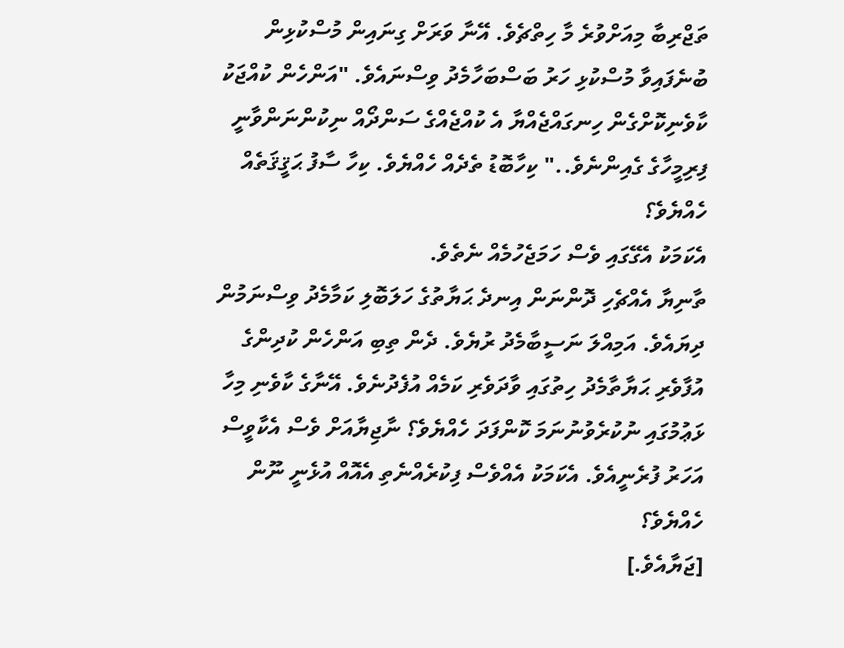ތަޖްރިބާ މިއަށްވުރެ މާ ހިތްޗެވެ. އޭނާ ވަރަށް ގިނައިން މުސްކުޅިން ބުނެފައިވާ މުސްކުޅި ހަރު ބަސްބަހާމެދު ވިސްނައެވެ. "އަންހެން ކުއްޖަކު ކާވެނިކޮށްގެން ހިނގައްޖެއްޔާ އެ ކުއްޖެއްގެ ސަންދޯއް ނިކުންނަންވާނީ ފިރިމީހާގެ ގެއިންނެވެ.." ކިހާބޮޑު ތެދެއް ހެއްޔެވެ. ކިހާ ސާފު ޙަޤީޤަތެއް ހެއްޔެވެ؟
އެކަމަކު އެގޭގައި ވެސް ހަމަޖެހުމެއް ނެތެވެ.
ތާނިޔާ އެއްޗެހި ދޮންނަން އިނދެ ޙަޔާތުގެ ހަލަބޮލި ކަމާމެދު ވިސްނަމުން ދިޔައެވެ. އަމިއްލަ ނަސީބާމެދު ރުޔެވެ. ދެން ތިބި އަންހެން ކުދިންގެ އުފާވެރި ޙަޔާތާމެދު ހިތުގައި ވާދަވެރި ކަމެއް އުފެދުނެވެ. އޭނާގެ ކާވެނި މިހާ ޅަޢުމުގައި ނުކުރެވުނުނަމަ ކޮންފަދަ ހެއްޔެވެ؟ ނާޖިޔާއަށް ވެސް އެކާވީސް އަހަރު ފުރެނީއެވެ. އެކަމަކު އެއްވެސް ފިކުރެއްނެތި އެއޮއް އުޅެނީ ނޫން ހެއްޔެވެ؟
[ޖަޔާއެވެ.]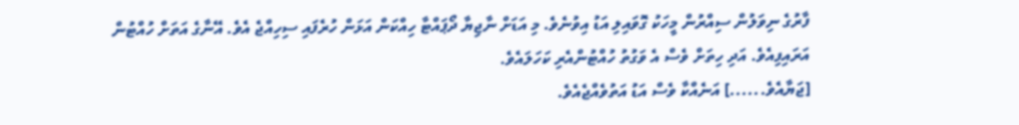ފާރުގެ ނިވަލުން ސިއްރުން މީހަކު ގޮވައިލި އަޑު އިވުނެވެ. މި އަޑަށް ނާޖިޔާ ދޯޕައްޓާ ހިއްކަން އަޅަން ހުރެފައި ސިހިއްޖެ އެވެ. އޭނާގެ އަތަށް ހުއްޓުން އަރައިފިއެވެ. އަދި ހިތަށް ވެސް އެ ވަގުތު ހުއްޓުންއެރި ކަހަލައެވެ.
[ޖަޔާއެވެ......] އަނެއްކާ ވެސް އަޑު އަތުވެއްޖެއެވެ.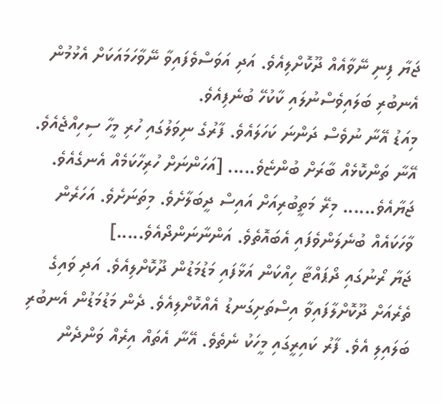ޖަޔާ ފިނި ނޭވާއެއް ދޫކޮށްލިއެވެ. އަދި އަވަސްވެފައިވާ ނޭވާހަމައަކަށް އެޅުމުން އެނބުރި ބަލައިވެސްނުލައި ކާކުހޭ ބުނެފިއެވެ.
މިއަޑު އޭނާ ނުވެސް ދަންނަ ކަހަލައެވެ. ފާރުގެ ނިވަލުގައި ހުރި މީހާ ސިހިއްޖެއެވެ. އޭނާ ތަންކޮޅެއް ބާރަށް ބުންޏެވެ..... [އަހަންނަށް ހުރިހާކަމެއް އެނގެއެވެ. ޖަޔާއެވެ...... މިރޭ މަތީބުރިއަށް އައިސް ދީބަލާށެވެ. މިތަނަށެވެ. އަހަރެން ވާހަކައެއް ބުނެލަންވެފައި އެބައޮތެވެ. އަންނާނަންދޯއެވެ.....]
ޖަޔާ ރޯނުގައި ދޯޕައްޓާ ހިއްކަން އަޅާފައި މަޑުމަޑުން ދޫކޮށްލިއެވެ. އަދި ވައިގެ ތެރެއަށް ދޫކޮށްލާފައިވާ އިސްތަށިގަނޑު އެއްކޮށްލިއެވެ. ދެން މަޑުމަޑުން އެނބުރި ބަލައިލި އެވެ. ފާރު ކައިރީގައި މީހަކު ނެތެވެ. އޭނާ އެތައް އިރެއް ވަންދެން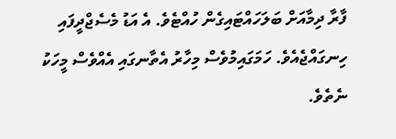ފާރާ ދިމާއަށް ބަލަހައްޓައިގެން ހުއްޓެވެ. އެ އަޑު މެސެޖްދީފައި ހިނގައްޖެއެވެ. ހަމަގައިމުވެސް މިހާރު އެތާނގައި އެއްވެސް މީހަކު ނެތެވެ.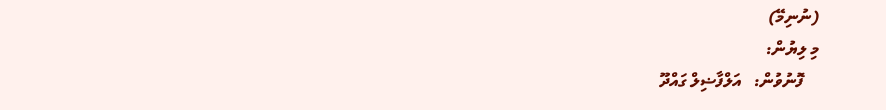(ނުނިމޭ)
މި ލިޔުން:
    ފޮނުވުން:   އަލްފާޟިލް ގައްދޫ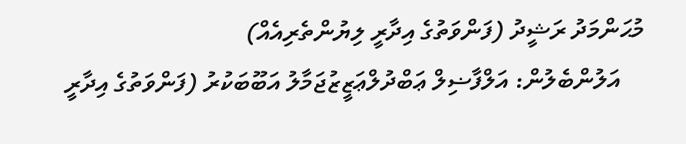މުޙަންމަދު ރަޝީދު (ފަންވަތުގެ އިދާރީ ލިޔުންތެރިއެއް)
    އަލުންބެލުން: އަލްފާޟިލް ޢަބްދުލްޢަޒީޒުޖަމާލު އަބޫބަކުރު (ފަންވަތުގެ އިދާރީ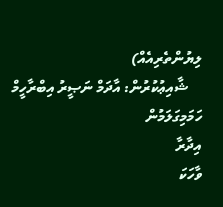ލިޔުންތެރިއެއް)
    ޝާއިޢުކުރުން: އާދަމް ނަޞީރު އިބްރާހީމް
ހަމަމިގަލަމުން
އިދާރާ
ވާހަކަ